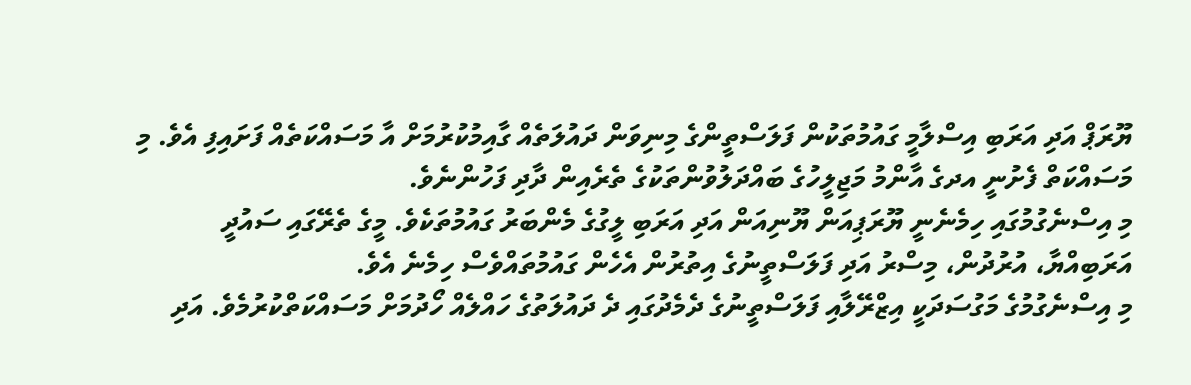ޔޫރަޕް އަދި އަރަބި އިސްލާމީ ގައުމުތަކުން ފަލަސްތީންގެ މިނިވަން ދައުލަތެއް ގާއިމުކުރުމަށް އާ މަސައްކަތެއް ފަށައިފި އެވެ. މި މަސައްކަތް ފެށުނީ އދގެ އާންމު މަޖިލީހުގެ ބައްދަލުވުންތަކުގެ ތެރެއިން ދާދި ފަހުންނެވެ.
މި އިސްނެގުމުގައި ހިމެނެނީ ޔޫރަޕިއަން ޔޫނިއަން އަދި އަރަބި ލީގުގެ މެންބަރު ގައުމުތަކެވެ. މީގެ ތެރޭގައި ސައުދީ އަރަބިއްޔާ، އުރުދުން، މިސްރު އަދި ފަލަސްތީނުގެ އިތުރުން އެހެން ގައުމުތައްވެސް ހިމެނެ އެވެ.
މި އިސްނެގުމުގެ މަގުސަދަކީ އިޒްރޭލާއި ފަލަސްތީނުގެ ދެމެދުގައި ދެ ދައުލަތުގެ ހައްލެއް ހޯދުމަށް މަސައްކަތްކުރުމެވެ. އަދި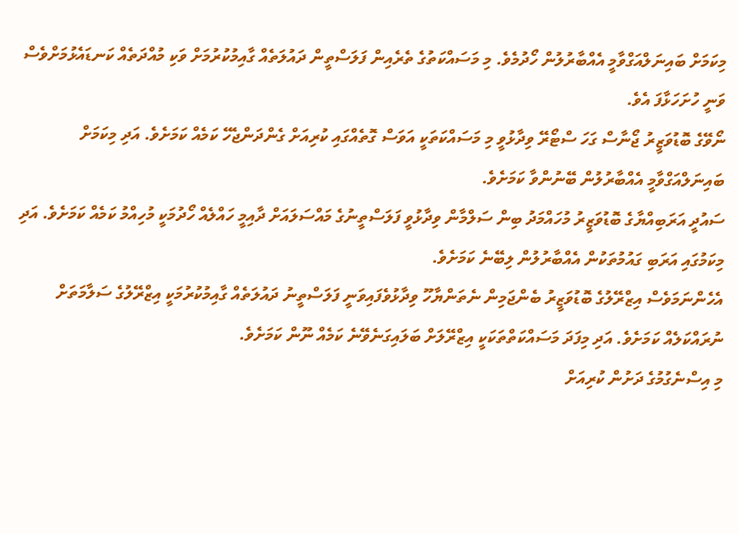މިކަމަށް ބައިނަލްއަގްވާމީ އެއްބާރުލުން ހޯދުމެވެ. މި މަސައްކަތުގެ ތެރެއިން ފަލަސްތީން ދައުލަތެއް ގާއިމުކުރުމަށް ވަކި މުއްދަތެއް ކަނޑައެޅުމަށްވެސް ވަނީ ހުށަހަޅާފަ އެވެ.
ނޯވޭގެ ބޮޑުވަޒީރު ޖޯނާސް ގަހަ ސްޓޯރޭ ވިދާޅުވީ މި މަސައްކަތަކީ އަވަސް ގޮތެއްގައި ކުރިއަށް ގެންދަންޖެހޭ ކަމެއް ކަމަށެވެ. އަދި މިކަމަށް ބައިނަލްއަގްވާމީ އެއްބާރުލުން ބޭނުންވާ ކަމަށެވެ.
ސައުދީ އަރަބިއްޔާގެ ބޮޑުވަޒީރު މުހައްމަދު ބިން ސަލްމާން ވިދާޅުވީ ފަލަސްތީނުގެ މައްސަލައަށް ދާއިމީ ހައްލެއް ހޯދުމަކީ މުހިއްމު ކަމެއް ކަމަށެވެ. އަދި މިކަމުގައި އަރަބި ގައުމުތަކުން އެއްބާރުލުން ލިބޭނެ ކަމަށެވެ.
އެހެންނަމަވެސް އިޒްރޭލުގެ ބޮޑުވަޒީރު ބެންޖަމިން ނެތަންޔާހޫ ވިދާޅުވެފައިވަނީ ފަލަސްތީނު ދައުލަތެއް ގާއިމުކުރުމަކީ އިޒްރޭލުގެ ސަލާމަތަށް ނުރައްކަލެއް ކަމަށެވެ. އަދި މިފަދަ މަސައްކަތްތަކަކީ އިޒްރޭލަށް ބަލައިގަނެވޭނެ ކަމެއް ނޫން ކަމަށެވެ.
މި އިސްނެގުމުގެ ދަށުން ކުރިއަށް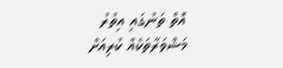އޮތް ތަނުގައި އިތުރު މަޝްވަރާތަކެއް ކުރިއަށް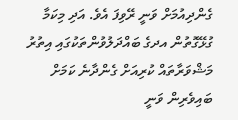ގެންދިއުމަށް ވަނީ ރޭވިފަ އެވެ. އަދި މިކަމާ ގުޅޭގޮތުން އދގެ ބައްދަލުވުންތަކުގައި އިތުރު މަޝްވަރާތައް ކުރިއަށް ގެންދާނެ ކަމަށް ބައިވެރިން ވަނީ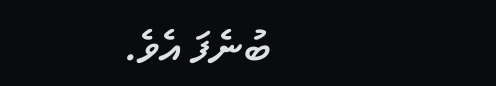ބުނެފަ އެވެ.